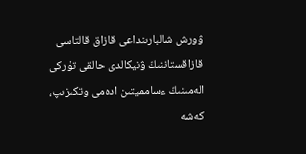ۋورش شالبارىنداعى قازاق قالتاسى
قازاقستاننىڭ ۋنيكالدى حالقى تۇركى الەمىنىڭ ءسامميتىن ادەمى وتكىزىپ، كەشە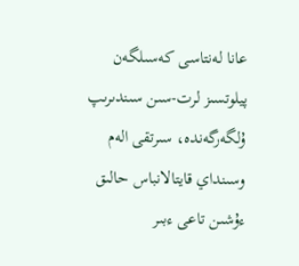عانا لەنتاسى كەسىلگەن پيلوتسىز لرت-سىن سىندىرىپ ۇلگەرگەندە، سىرتقى الەم وسىنداي قايتالانباس حالىق ءۇشىن تاعى ءبىر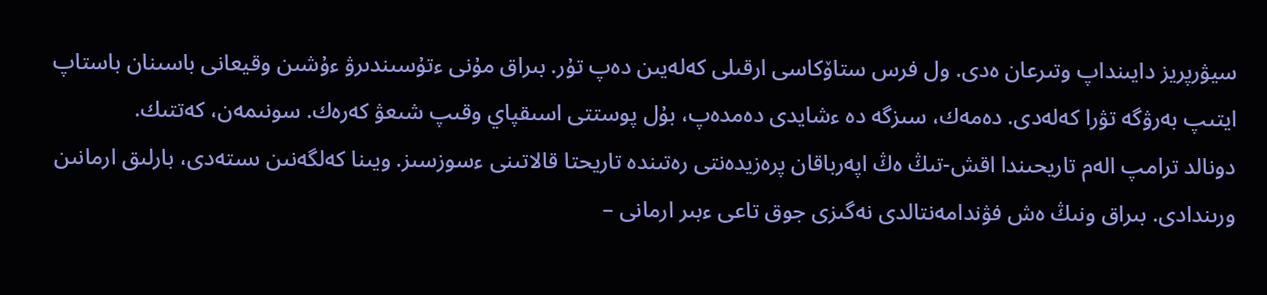سيۋرپريز دايىنداپ وتىرعان ەدى. ول فرس ستاۆكاسى ارقىلى كەلەيىن دەپ تۇر. بىراق مۇنى ءتۇسىندىرۋ ءۇشىن وقيعانى باسىنان باستاپ ايتىپ بەرۋگە تۋرا كەلەدى. دەمەك، سىزگە دە ءشايدى دەمدەپ، بۇل پوستتى اسىقپاي وقىپ شىعۋ كەرەك. سونىمەن، كەتتىك.
دونالد ترامپ الەم تاريحىندا اقش-تىڭ ەڭ اپەرباقان پرەزيدەنتى رەتىندە تاريحتا قالاتىنى ءسوزسىز. ويىنا كەلگەنىن ىستەدى، بارلىق ارمانىن ورىندادى. بىراق ونىڭ ەش فۋندامەنتالدى نەگىزى جوق تاعى ءبىر ارمانى –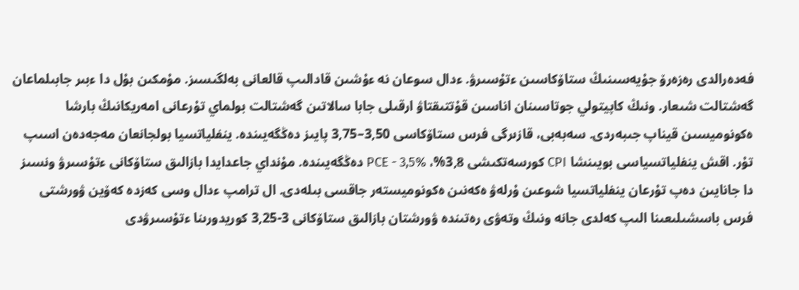فەدەرالدى رەزەرۆ جۇيەسىنىڭ ستاۆكاسىن ءتۇسىرۋ. ءدال سوعان نە ءۇشىن قادالىپ قالعانى بەلگىسىز. مۇمكىن بۇل دا ءبىر جابىلماعان گەشتالت شىعار. ونىڭ كاپيتولي جوتاسىنان اناسىن قۇتتىقتاۋ ارقىلى جابا سالاتىن گەشتالت بولماي تۇرعانى امەريكانىڭ بارشا ەكونوميسىن قيناپ جىبەردى. سەبەبى، قازىرگى فرس ستاۆكاسى 3,50–3,75 پايىز دەڭگەيىندە. ينفلياتسيا بولجانعان مەجەدەن اسىپ تۇر. اقش ينفلياتسياسى بويىنشا CPI كورسەتكىشى 3,8%، PCE - 3,5% دەڭگەيىندە. مۇنداي جاعدايدا بازالىق ستاۆكانى ءتۇسىرۋ ونسىز دا جانايىن دەپ تۇرعان ينفلياتسيا شوعىن ۇرلەۋ ەكەنىن ەكونوميستەر جاقسى بىلەدى. ال ترامپ ءدال وسى كەزدە كەۆين ۋورشتى فرس باسشىلىعىنا الىپ كەلدى جانە ونىڭ وتەۋى رەتىندە ۋورشتان بازالىق ستاۆكانى 3-3,25 كوريدورىنا ءتۇسىرۋدى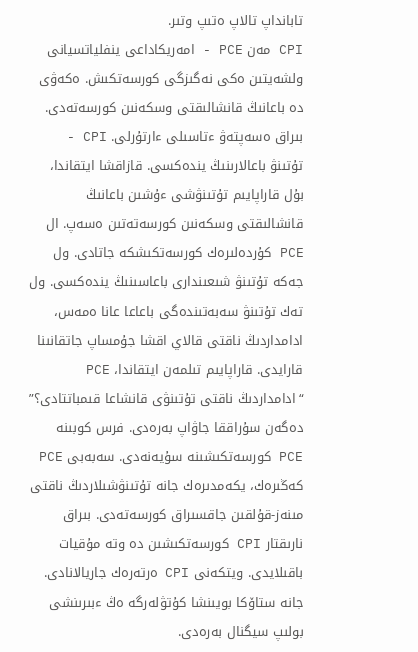تابانداپ تالاپ ەتىپ وتىر.
CPI مەن PCE - امەريكاداعى ينفلياتسيانى ولشەيتىن ەكى نەگىزگى كورسەتكىش. ەكەۋى دە باعانىڭ قانشالىقتى وسكەنىن كورسەتەدى. بىراق ەسەپتەۋ ءتاسىلى ءارتۇرلى. CPI - تۇتىنۋ باعالارىنىڭ يندەكسى. قازاقشا ايتقاندا، بۇل قاراپايىم تۇتىنۋشى ءۇشىن باعانىڭ قانشالىقتى وسكەنىن كورسەتەتىن ەسەپ. ال PCE كۇردەلىرەك كورسەتكىشكە جاتادى. ول جەكە تۇتىنۋ شىعىندارى باعاسىنىڭ يندەكسى. ول تەك تۇتىنۋ سەبەتىندەگى باعاعا عانا ەمەس، ادامداردىڭ ناقتى قالاي اقشا جۇمساپ جاتقانىنا قارايدى. قاراپايىم تىلمەن ايتقاندا، PCE “ادامداردىڭ ناقتى تۇتىنۋى قانشاعا قىمباتتادى؟” دەگەن سۇراققا جاۋاپ بەرەدى. فرس كوبىنە PCE كورسەتكىشىنە سۇيەنەدى. سەبەبى PCE كەڭىرەك، يكەمدىرەك جانە تۇتىنۋشىلاردىڭ ناقتى مىنەز-قۇلقىن جاقسىراق كورسەتەدى. بىراق نارىقتار CPI كورسەتكىشىن دە وتە مۇقيات باقىلايدى. ويتكەنى CPI ەرتەرەك جاريالانادى. جانە ستاۆكا بويىنشا كۇتۋلەرگە ەڭ ءبىرىنشى بولىپ سيگنال بەرەدى.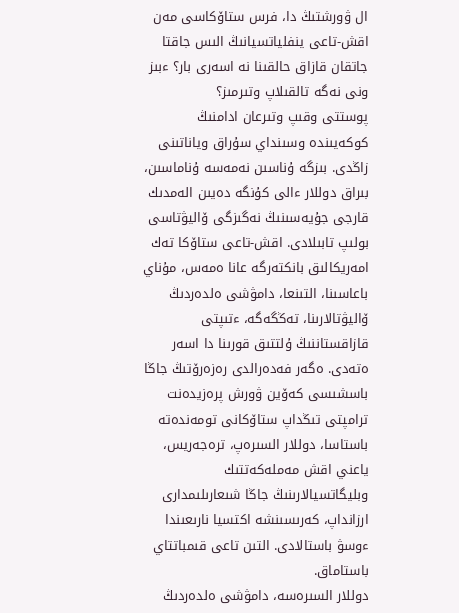ال ۋورشتىڭ دا، فرس ستاۆكاسى مەن اقش-تاعى ينفلياتسيانىڭ الىس جاقتا جاتقان قازاق حالقىنا نە اسەرى بار؟ ءبىز ونى نەگە تالقىلاپ وتىرمىز؟
پوستتى وقىپ وتىرعان ادامنىڭ كوكەيىندە وسىنداي سۇراق وياناتىنى زاڭدى. بىزگە ۇناسىن نەمەسە ۇناماسىن، بىراق دوللار ءالى كۇنگە دەيىن الەمدىك قارجى جۇيەسىنىڭ نەگىزگى ۆاليۋتاسى بولىپ تابىلادى. اقش-تاعى ستاۆكا تەك امەريكالىق بانكتەرگە عانا ەمەس، مۇناي باعاسىنا، التىنعا، دامۋشى ەلدەردىڭ ۆاليۋتالارىنا، تەڭگەگە، ءتىپتى قازاقستاننىڭ ۇلتتىق قورىنا دا اسەر ەتەدى. ەگەر فەدەرالدى رەزەرۆتىڭ جاڭا باسشىسى كەۆين ۋورش پرەزيدەنت ترامپتى تىڭداپ ستاۆكانى تومەندەتە باستاسا، دوللار السىرەپ، ترەجەريس، ياعني اقش مەملەكەتتىك وبليگاتسيالارىنىڭ جاڭا شىعارىلىمدارى ارزانداپ، كەرىسىنشە اكتسيا نارىعىندا ءوسۋ باستالادى. التىن تاعى قىمباتتاي باستاماق.
دوللار السىرەسە، دامۋشى ەلدەردىڭ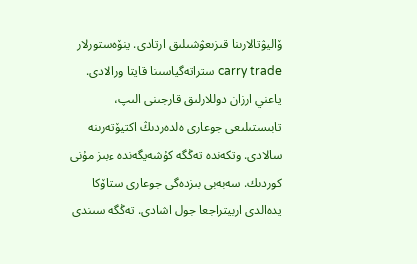ۆاليۋتالارىنا قىزىعۋشىلىق ارتادى. ينۆەستورلار carry trade ستراتەگياسىنا قايتا ورالادى. ياعني ارزان دوللارلىق قارجىنى الىپ، تابىستىلىعى جوعارى ەلدەردىڭ اكتيۆتەرىنە سالادى. وتكەندە تەڭگە كۇشەيگەندە ءبىز مۇنى كوردىك. سەبەبى بىزدەگى جوعارى ستاۆكا يدەالدى اربيتراجعا جول اشادى. تەڭگە سىندى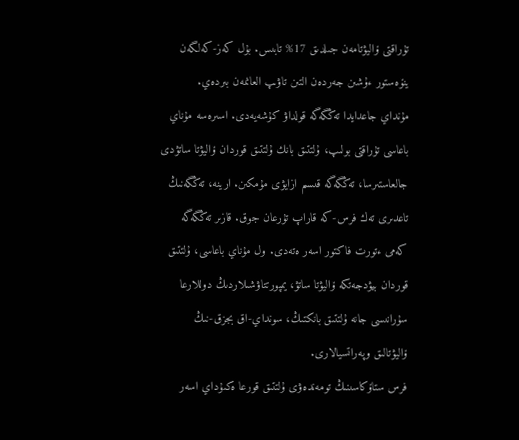تۇراقتى ۆاليۋتامەن جىلدىق 17% تابىس. بۇل كەز-كەلگەن ينۆەستور ءۇشىن جەردەن التىن تاۋىپ العانمەن بىردەي.
مۇنداي جاعدايدا تەڭگەگە قولداۋ كۇشەيەدى. اسىرەسە مۇناي باعاسى تۇراقتى بولىپ، ۇلتتىق بانك ۇلتتىق قوردان ۆاليۋتا ساتۋدى جالعاستىرسا، تەڭگەگە قىسىم ازايۋى مۇمكىن. ارينە، تەڭگەنىڭ تاعدىرى تەك فرس-كە قاراپ تۇرعان جوق. قازىر تەڭگەگە كەمى ءتورت فاكتور اسەر ەتەدى. ول مۇناي باعاسى، ۇلتتىق قوردان بيۋدجەتكە ۆاليۋتا ساتۋ، يمپورتتاۋشىلاردىڭ دوللارعا سۇرانىسى جانە ۇلتتىق بانكتىڭ، سونداي-اق بجزق-نىڭ ۆاليۋتالىق وپەراتسيالارى.
فرس ستاۆكاسىنىڭ تومەندەۋى ۇلتتىق قورعا ەكىۇداي اسەر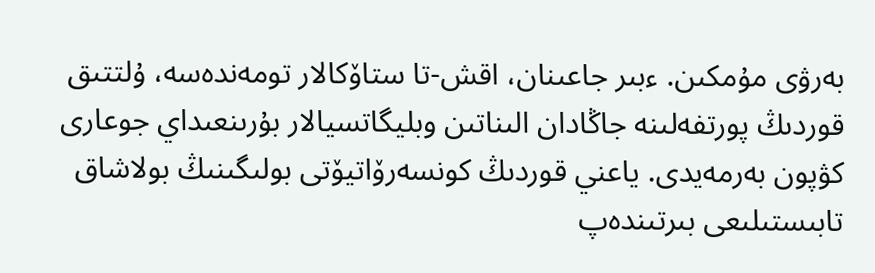بەرۋى مۇمكىن. ءبىر جاعىنان، اقش-تا ستاۆكالار تومەندەسە، ۇلتتىق قوردىڭ پورتفەلىنە جاڭادان الىناتىن وبليگاتسيالار بۇرىنعىداي جوعارى كۋپون بەرمەيدى. ياعني قوردىڭ كونسەرۆاتيۆتى بولىگىنىڭ بولاشاق تابىستىلىعى بىرتىندەپ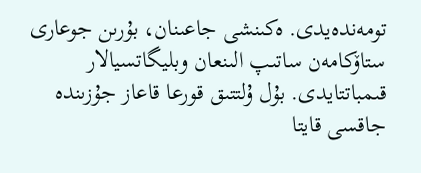تومەندەيدى. ەكىنشى جاعىنان، بۇرىن جوعارى ستاۆكامەن ساتىپ الىنعان وبليگاتسيالار قىمباتتايدى. بۇل ۇلتتىق قورعا قاعاز جۇزىندە جاقسى قايتا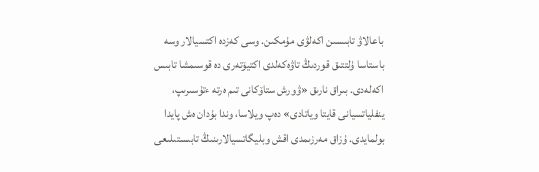باعالاۋ تابىسىن اكەلۋى مۇمكىن. وسى كەزدە اكتسيالار وسە باستاسا ۇلتتىق قوردىڭ تاۋەكەلدى اكتيۆتەرى دە قوسىمشا تابىس اكەلەدى. بىراق نارىق «ۋورش ستاۆكانى تىم ەرتە ءتۇسىرىپ، ينفلياتسيانى قايتا وياتادى» دەپ ويلاسا، وندا بۇدان ەش پايدا بولمايدى. ۇزاق مەرزىمدى اقش وبليگاتسيالارىنىڭ تابىستىلىعى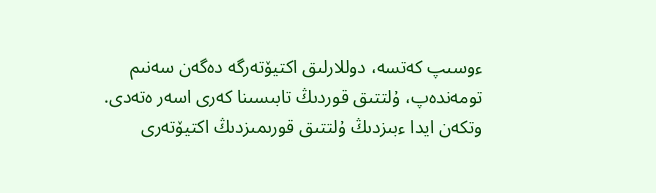ءوسىپ كەتسە، دوللارلىق اكتيۆتەرگە دەگەن سەنىم تومەندەپ، ۇلتتىق قوردىڭ تابىسىنا كەرى اسەر ەتەدى.
وتكەن ايدا ءبىزدىڭ ۇلتتىق قورىمىزدىڭ اكتيۆتەرى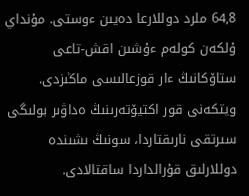64,8 ملرد دوللارعا دەيىن ءوستى. مۇنداي ۇلكەن كولەم ءۇشىن اقش-تاعى ستاۆكانىڭ ءار قوزعالىسى ماڭىزدى. ويتكەنى قور اكتيۆتەرىنىڭ ەداۋىر بولىگى سىرتقى نارىقتاردا، سونىڭ ىشىندە دوللارلىق قۇرالداردا ساقتالادى.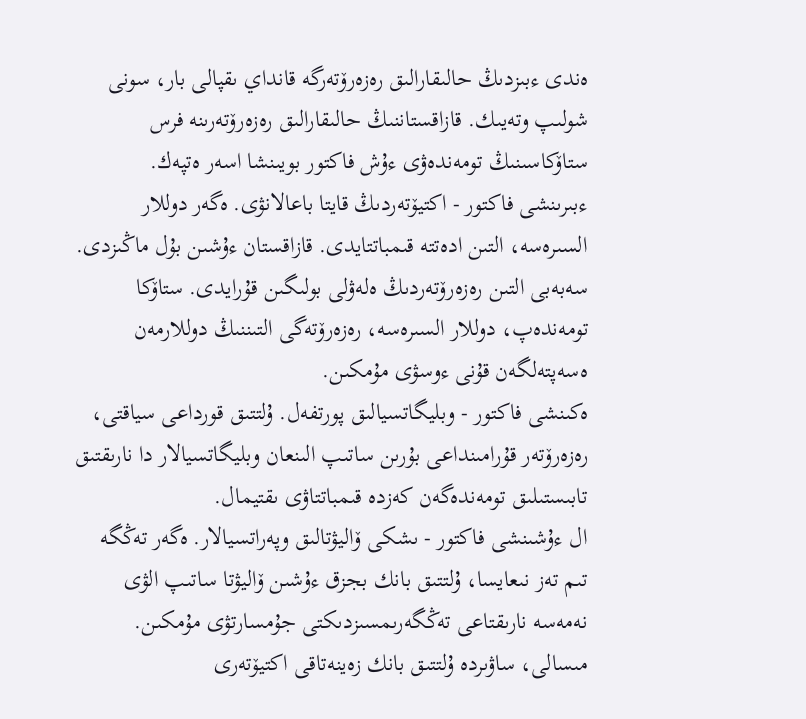ەندى ءبىزدىڭ حالىقارالىق رەزەرۆتەرگە قانداي ىقپالى بار، سونى شولىپ وتەيىك. قازاقستاننىڭ حالىقارالىق رەزەرۆتەرىنە فرس ستاۆكاسىنىڭ تومەندەۋى ءۇش فاكتور بويىنشا اسەر ەتپەك.
ءبىرىنشى فاكتور - اكتيۆتەردىڭ قايتا باعالانۋى. ەگەر دوللار السىرەسە، التىن ادەتتە قىمباتتايدى. قازاقستان ءۇشىن بۇل ماڭىزدى. سەبەبى التىن رەزەرۆتەردىڭ ەلەۋلى بولىگىن قۇرايدى. ستاۆكا تومەندەپ، دوللار السىرەسە، رەزەرۆتەگى التىننىڭ دوللارمەن ەسەپتەلگەن قۇنى ءوسۋى مۇمكىن.
ەكىنشى فاكتور - وبليگاتسيالىق پورتفەل. ۇلتتىق قورداعى سياقتى، رەزەرۆتەر قۇرامىنداعى بۇرىن ساتىپ الىنعان وبليگاتسيالار دا نارىقتىق تابىستىلىق تومەندەگەن كەزدە قىمباتتاۋى ىقتيمال.
ال ءۇشىنشى فاكتور - ىشكى ۆاليۋتالىق وپەراتسيالار. ەگەر تەڭگە تىم تەز نىعايسا، ۇلتتىق بانك بجزق ءۇشىن ۆاليۋتا ساتىپ الۋى نەمەسە نارىقتاعى تەڭگەرىمسىزدىكتى جۇمسارتۋى مۇمكىن. مىسالى، ساۋىردە ۇلتتىق بانك زەينەتاقى اكتيۆتەرى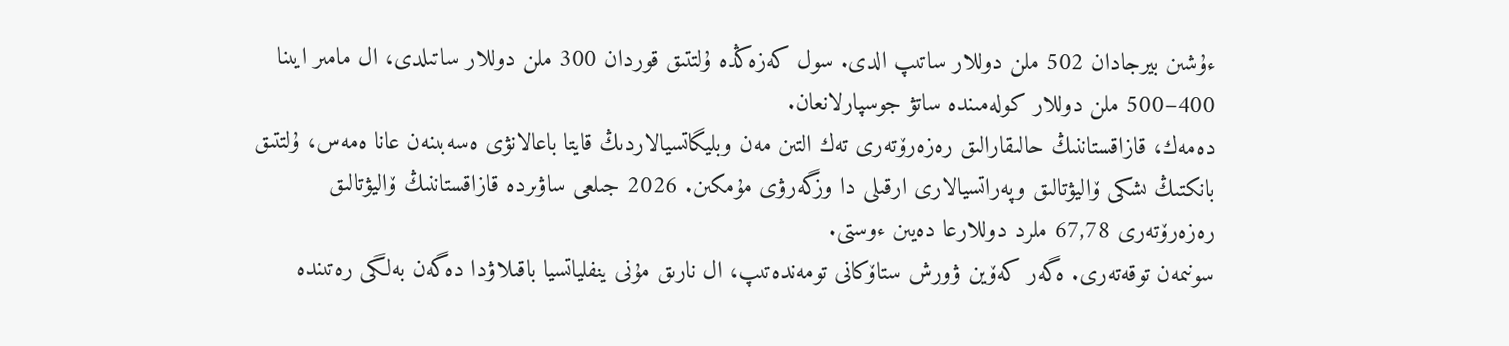ءۇشىن بيرجادان 502 ملن دوللار ساتىپ الدى. سول كەزەڭدە ۇلتتىق قوردان 300 ملن دوللار ساتىلدى، ال مامىر ايىنا 400–500 ملن دوللار كولەمىندە ساتۋ جوسپارلانعان.
دەمەك، قازاقستاننىڭ حالىقارالىق رەزەرۆتەرى تەك التىن مەن وبليگاتسيالاردىڭ قايتا باعالانۋى ەسەبىنەن عانا ەمەس، ۇلتتىق بانكتىڭ ىشكى ۆاليۋتالىق وپەراتسيالارى ارقىلى دا وزگەرۋى مۇمكىن. 2026 جىلعى ساۋىردە قازاقستاننىڭ ۆاليۋتالىق رەزەرۆتەرى 67,78 ملرد دوللارعا دەيىن ءوستى.
سونىمەن توقەتەرى. ەگەر كەۆين ۋورش ستاۆكانى تومەندەتىپ، ال نارىق مۇنى ينفلياتسيا باقىلاۋدا دەگەن بەلگى رەتىندە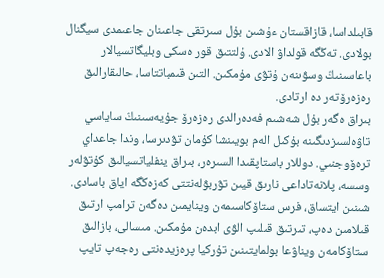قابىلداسا، قازاقستان ءۇشىن بۇل سىرتقى جاعىنان جاعىمدى سيگنال بولادى. تەڭگە قولداۋ الادى. ۇلتتىق قور ەسكى وبليگاتسيالار باعاسىنىڭ وسۋىنەن ۇتۋى مۇمكىن. التىن قىمباتتاسا، حالىقارالىق رەزەرۆتەر دە ارتادى.
بىراق ەگەر بۇل شەشىم فەدەرالدى رەزەرۆ جۇيەسىنىڭ ساياسي تاۋەلسىزدىگىنە بۇكىل الەم بويىنشا كۇمان تۋدىرسا، وندا جاعداي ترەۆوجنىي. دوللار باستاپقىدا السىرەر، بىراق ينفلياتسيالىق كۇتۋلەر وسسە، پلانەتاداعى نارىق قيىن تۋربۋلەنتتى كەزەڭگە اياق باسادى. شىنىن ايتساق، فرس ستاۆكاسىمەن وينايمىن دەگەن ترامپ ارتىق قىلامىن دەپ، تىرتىق قىلىپ الۋى ابدەن مۇمكىن. مىسالى، بازالىق ستاۆكامەن ويناۋعا بولمايتىنىن تۇركيا پرەزيدەنتى رەجەپ تايپ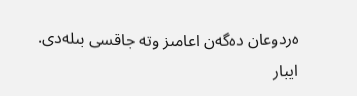ەردوعان دەگەن اعامىز وتە جاقسى بىلەدى.
ايبار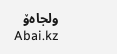ولجاەۆ
Abai.kz